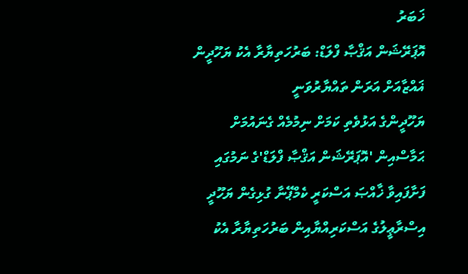ޚަބަރު
އޮޕަރޭޝަން އަޤްޞާ ފްލަޑް: ބަރުހަތިޔާރާ އެކު ޔަހޫދީން ޣައްޒާއަށް އަރަން ތައްޔާރުވަނީ
ޔަހޫދީންގެ އަޅުވެތި ކަމަށް ނިމުމެއް ގެނައުމަށް ޙަމާސްއިން 'އޮޕަރޭޝަން އަޤްޞާ ފްލަޑް'ގެ ނަމުގައި ފަށާފައިވާ ޚާއްޞަ އަސްކަރީ ކެމްޕޭނާ ގުޅިގެން ޔަހޫދީ އިސްރާޢީލުގެ އަސްކަރިއްޔާއިން ބަރުހަތިޔާރާ އެކު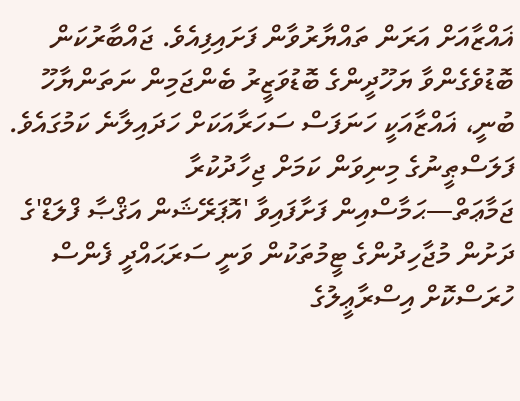ޣައްޒާއަށް އަރަން ތައްޔާރުވާން ފަށައިފިއެވެ. ޖައްބާރުކަން ބޮޑުވެގެންވާ ޔަހޫދީންގެ ބޮޑުވަޒީރު ބެންޖަމިން ނަތަންޔާހޫ ބުނީ، ޣައްޒާއަކީ ހަނަފަސް ސަހަރާއަކަށް ހަދައިލާނެ ކަމުގައެވެ.
ފަލަސްޠީނުގެ މިނިވަން ކަމަށް ޖިހާދުކުރާ ޖަމާޢަތް—ޙަމާސްއިން ފަށާފައިވާ 'އޮޕަރޭޝަން އަޤްޞާ ފްލަޑް'ގެ ދަށުން މުޖާހިދުންގެ ޓީމުތަކުން ވަނީ ސަރަޙައްދީ ފެންސް ހުރަސްކޮށް އިސްރާޢީލުގެ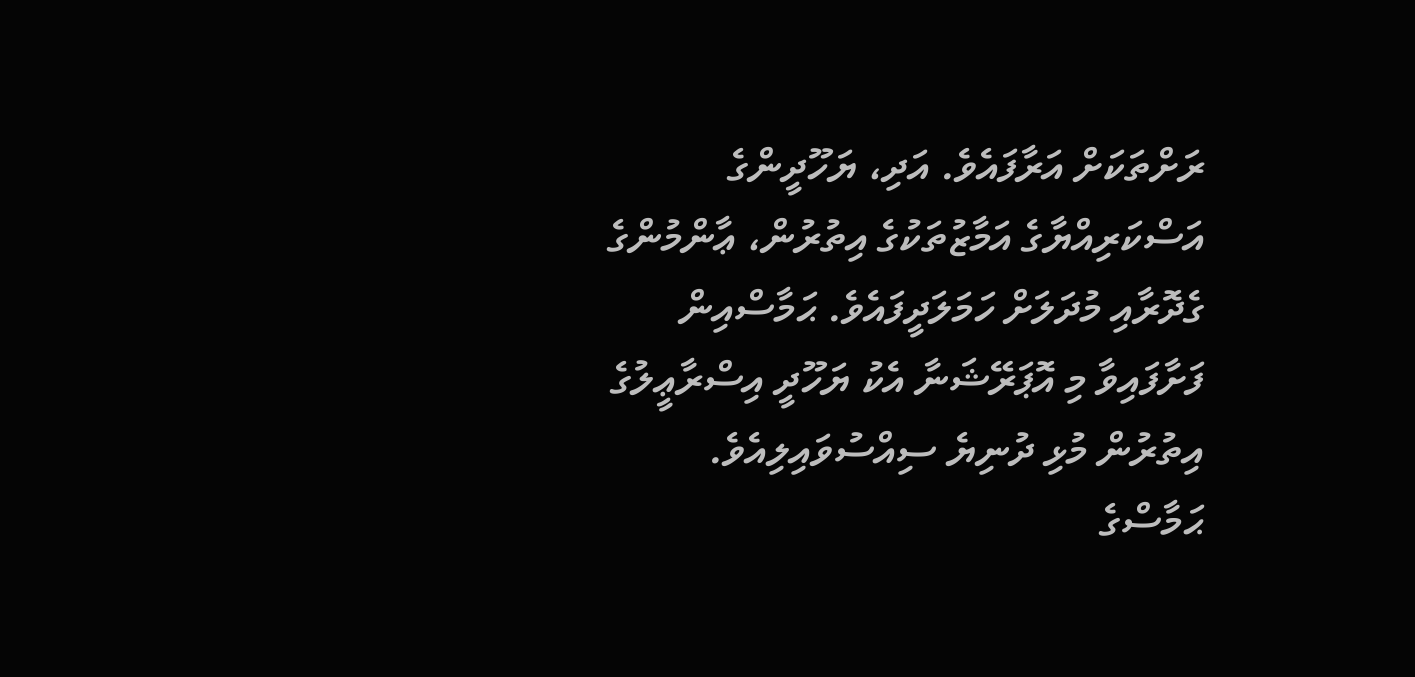ރަށްތަކަށް އަރާފައެވެ. އަދި، ޔަހޫދީންގެ އަސްކަރިއްޔާގެ އަމާޒުތަކުގެ އިތުރުން، ޢާންމުންގެ ގެދޮރާއި މުދަލަށް ހަމަލަދީފައެވެ. ޙަމާސްއިން ފަށާފައިވާ މި އޮޕަރޭޝަނާ އެކު ޔަހޫދީ އިސްރާޢީލުގެ އިތުރުން މުޅި ދުނިޔެ ސިއްސުވައިލިއެވެ.
ޙަމާސްގެ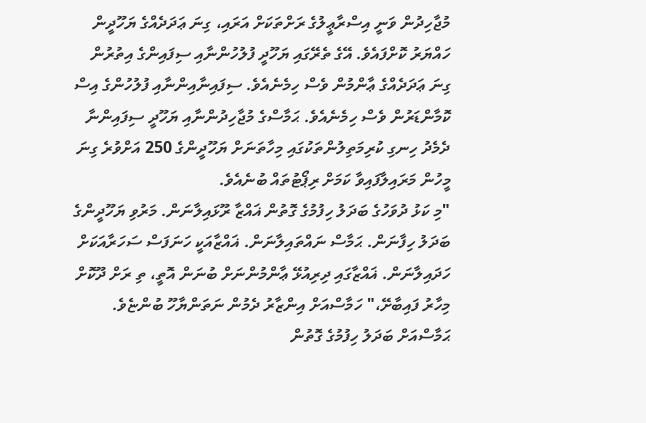މުޖާހިދުން ވަނީ އިސްރާޢީލުގެ ރަށްތަކަށް އަރައި، ގިނަ ޢަދަދެއްގެ ޔަހޫދީން ހައްޔަރު ކޮށްފައެވެ. އޭގެ ތެރޭގައި ޔަހޫދީ ފުލުހުންނާއި ސިފައިންގެ އިތުރުން ގިނަ ޢަދަދެއްގެ ޢާންމުން ވެސް ހިމެނެއެވެ. ސިފައިނާއިންނާއި ފުލުހުންގެ އިސް ކޮމާންޑަރުން ވެސް ހިމެނެއެވެ. ޙަމާސްގެ މުޖާހިދުންނާއި ޔަހޫދީ ސިފައިންނާ ދެމެދު ހިނގި ކުރިމަތިލުންތަކުގައި މިހާތަނަށް ޔަހޫދީންގެ 250 އަށްވުރެ ގިނަ މީހުން މަރައިލާފައިވާ ކަމަށް ރިޕޯޓުތައް ބުނެއެވެ.
"މި ކަޅު ދުވަހުގެ ބަދަލު ހިފުމުގެ ގޮތުން ޣައްޒާ ރޫޅައިލާނަން. މަރުވި ޔަހޫދީންގެ ބަދަލު ހިފާނަން. ޙަމާސް ނައްތައިލާނަން. ޣައްޒާއަކީ ހަނަފަސް ސަހަރާއަކަށް ހަދައިލާނަން. ޣައްޒާގައި ދިރިއުޅޭ ޢާންމުންނަށް ބުނަން އޮތީ، ތި ރަށް ދޫކޮށް މިހާރު ފައިބާށޭ،" ހަމާސްއަށް އިންޒާރު ދެމުން ނަތަންޔާހޫ ބުންޏެވެ.
ޙަމާސްއަށް ބަދަލު ހިފުމުގެ ގޮތުން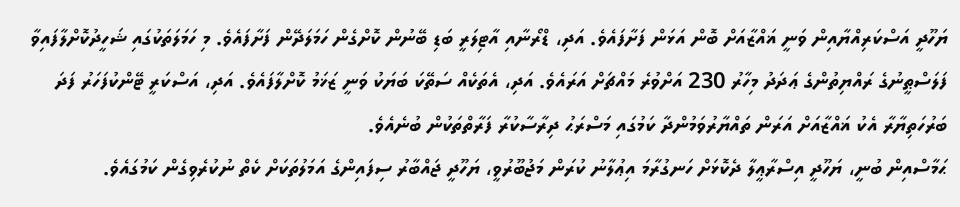ޔަހޫދީ އަސްކަރިއްޔާއިން ވަނީ ޣައްޒާއަށް ބޮން އަޅަން ފަށާފައެވެ. އަދި، ޑްރޯނާއި އާޓިލަރީ ބަޑި ބޭނުން ކޮށްގެން ހަމަލަދޭން ފަށާފައެވެ. މި ހަމަލަތަކުގައި ޝަހީދުކޮށްލާފައިވާ ފަލަސްޠީނުގެ ރައްޔިތުންގެ ޢަދަދު މިހާރު 230 އަށްވުރެ މައްޗަށް އަރައެވެ. އަދި، އެތަކެއް ސަތޭކަ ބަޔަކު ވަނީ ޒަޚަމު ކޮށްލާފައެވެ. އަދި، އަސްކަރީ ޓޭންކުފަހަރު ފަދަ ބަރުހަތިޔާރާ އެކު ޣައްޒާއަށް އަރަން ތައްޔާރުވަމުންދާ ކަމުގައި މަސްރަޙު ދިރާސާކުރާ ފަރާތްތަކުން ބުނެއެވެ.
ޙަމާސްއިން ބުނީ، ޔަހޫދީ އިސްރާޢީލާ ދެކޮޅަށް ހަނގުރާމަ އިޢުލާނު ކުރަން މަޖުބޫރުވީ، ޔަހޫދީ ޖައްބާރު ސިފައިންގެ އަމަލުތަކަށް ކެތް ނުކުރެވިގެން ކަމުގައެވެ.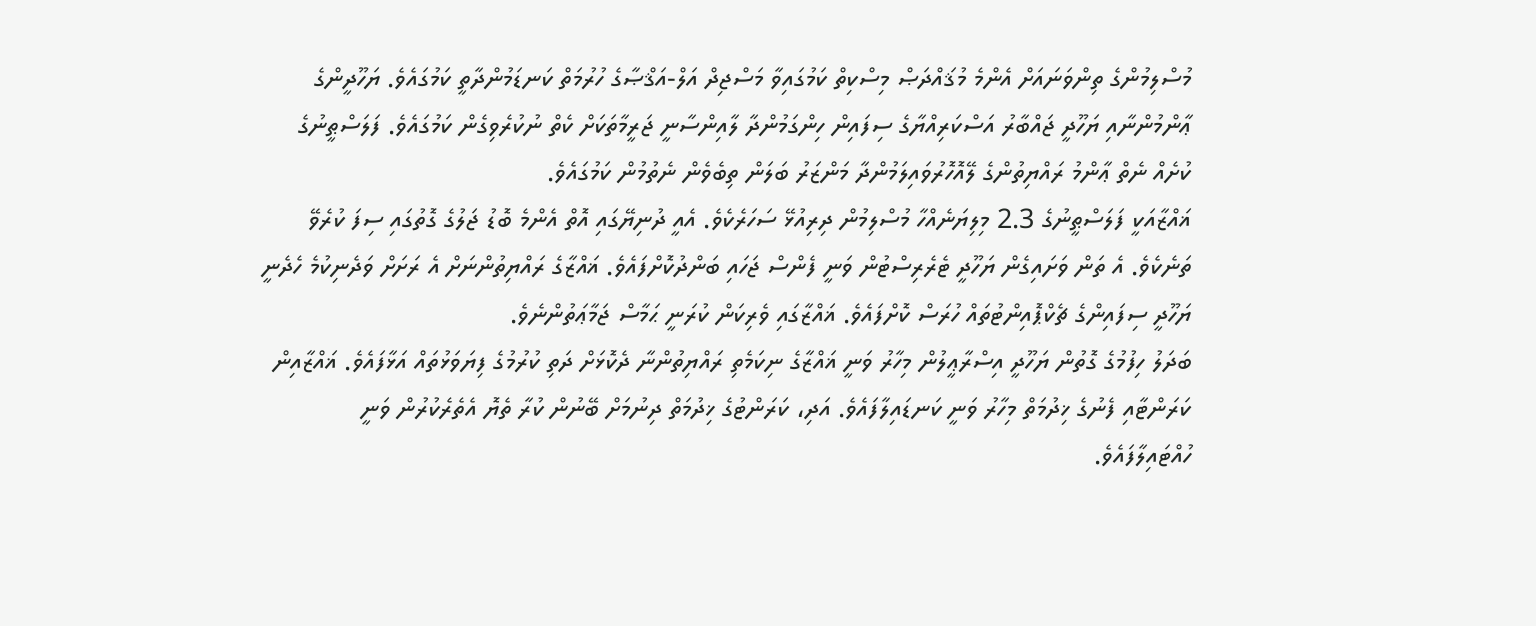މުސްލިމުންގެ ތިންވަނައަށް އެންމެ މުޤައްދަޞް މިސްކިތް ކަމުގައިވާ މަސްޖިދް އަލް-އަޤްޞާގެ ހުރުމަތް ކަނޑަމުންދާތީ ކަމުގައެވެ. ޔަހޫދީންގެ ޢާންމުންނާއި ޔަހޫދީ ޖައްބާރު އަސްކަރިއްޔާގެ ސިފައިން ހިންގަމުންދާ ލާއިންސާނީ ޖަރީމާތަކަށް ކެތް ނުކުރެވިގެން ކަމުގައެވެ. ފަލަސްޠީނުގެ ކުށެއް ނެތް ޢާންމު ރައްޔިތުންގެ ލޭއޮހޮރުވައިލަމުންދާ މަންޒަރު ބަލަން ތިބެވެން ނެތުމުން ކަމުގައެވެ.
ޣައްޒާއަކީ ފަލަސްޠީނުގެ 2.3 މިލިޔަނެއްހާ މުސްލިމުން ދިރިއުޅޭ ސަހަރެކެވެ. އެއީ ދުނިޔޭގައި އޮތް އެންމެ ބޮޑު ޖަލުގެ ގޮތުގައި ސިފަ ކުރެވޭ ތަނެކެވެ. އެ ތަން ވަށައިގެން ޔަހޫދީ ޓެރެރިސްޓުން ވަނީ ފެންސް ޖަހައި ބަންދުކޮށްފައެވެ. ޣައްޒާގެ ރައްޔިތުންނަށް އެ ރަށަށް ވަދެނިކުމެ ހެދެނީ ޔަހޫދީ ސިފައިންގެ ޗެކްޕޮއިންޓުތައް ހުރަސް ކޮށްފައެވެ. ޣައްޒާގައި ވެރިކަން ކުރަނީ ޙަމާސް ޖަމާޢަތުންނެވެ.
ބަދަލު ހިފުމުގެ ގޮތުން ޔަހޫދީ އިސްރާޢީލުން މިހާރު ވަނީ ޣައްޒާގެ ނިކަމެތި ރައްޔިތުންނާ ދެކޮޅަށް ދަތި ކުރުމުގެ ފިޔަވަޅުތައް އަޅާފައެވެ. ޣައްޒާއިން ކަރަންޓާއި ފެނުގެ ޚިދުމަތް މިހާރު ވަނީ ކަނޑައިލާފައެވެ. އަދި، ކަރަންޓުގެ ޚިދުމަތް ދިނުމަށް ބޭނުން ކުރާ ތެޔޮ އެތެރެކުރުން ވަނީ ހުއްޓައިލާފައެވެ.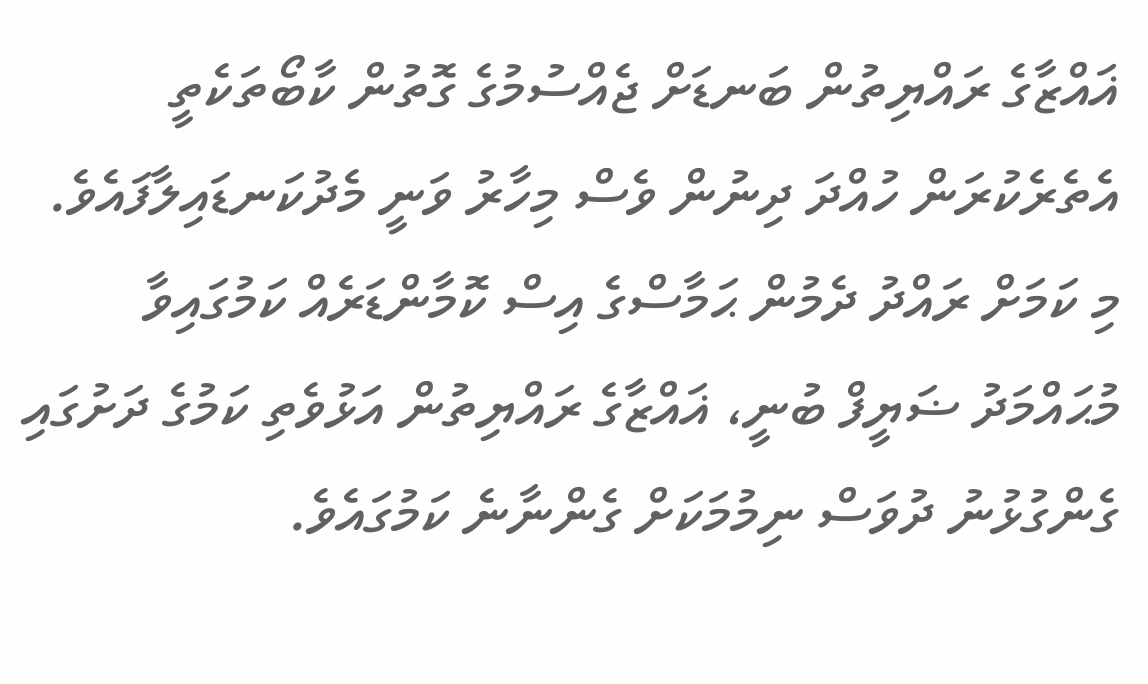ޣައްޒާގެ ރައްޔިތުން ބަނޑަށް ޖެއްސުމުގެ ގޮތުން ކާބޯތަކެތީ އެތެރެކުރަން ހުއްދަ ދިނުން ވެސް މިހާރު ވަނީ މެދުކަނޑައިލާފައެވެ.
މި ކަމަށް ރައްދު ދެމުން ޙަމާސްގެ އިސް ކޮމާންޑަރެއް ކަމުގައިވާ މުޙައްމަދު ޟަޔީފް ބުނީ، ޣައްޒާގެ ރައްޔިތުން އަޅުވެތި ކަމުގެ ދަށުގައި ގެންގުޅުނު ދުވަސް ނިމުމަކަށް ގެންނާނެ ކަމުގައެވެ.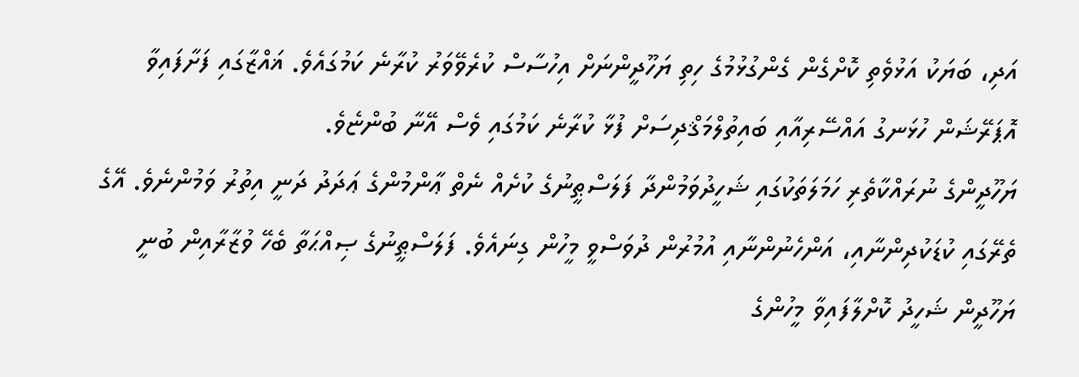އަދި، ބަޔަކު އަޅުވެތި ކޮށްގެން ގެންގުޅުމުގެ ހިތި ޔަހޫދީންނަށް އިހުސާސް ކުރެވޭވަރު ކުރާނެ ކަމުގައެވެ. ޣައްޒާގައި ފަށާފައިވާ އޮޕަރޭޝަން ހުޅަނގު އައްސޭރިއާއި ބައިތުލްމަޤްދިސަށް ފުޅާ ކުރާނެ ކަމުގައި ވެސް އޭނާ ބުންޏެވެ.
ޔަހޫދީންގެ ނުރައްކާތެރި ހަމަލަތަކުގައި ޝަހީދުވަމުންދާ ފަލަސްޠީނުގެ ކުށެއް ނެތް ޢާންމުންގެ ޢަދަދު ދަނީ އިތުރު ވަމުންނެވެ. އޭގެ ތެރޭގައި ކުޑަކުދިންނާއި، އަންހެނުންނާއި އުމުރުން ދުވަސްވީ މީހުން ގިނައެވެ. ފަލަސްޠީނުގެ ޞިއްޙަތާ ބެހޭ ވުޒާރާއިން ބުނީ ޔަހޫދީން ޝަހީދު ކޮށްލާފައިވާ މީހުންގެ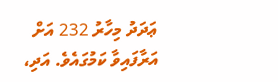ޢަދަދު މިހާރު 232 އަށް އަރާފައިވާ ކަމުގައެވެ. އަދި،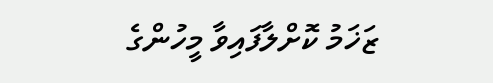ޒަޚަމު ކޮށްލާފައިވާ މީހުންގެ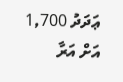ޢަދަދު 1,700 އަށް އަރާ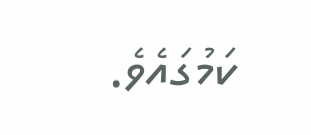ކަމުގައެވެ.